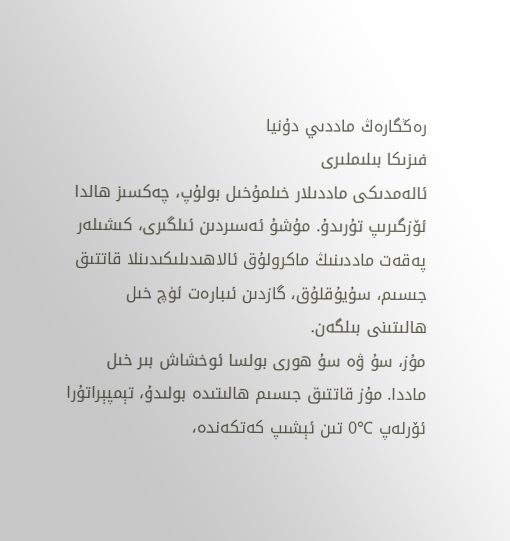رەڭگارەڭ ماددىي دۇنيا
فىزىكا بىلىملىرى
ئالەمدىكى ماددىلار خىلمۇخىل بولۇپ، چەكسىز ھالدا ئۆزگىرىپ تۇرىدۇ. مۇشۇ ئەسىردىن ئىلگىرى، كىشىلەر پەقەت ماددىنىڭ ماكرولۇق ئالاھىدىلىكىدىنلا قاتتىق جىسىم، سۇيۇقلۇق، گازدىن ئىبارەت ئۈچ خىل ھالىتىنى بىلگەن.
مۇز، سۇ ۋە سۇ ھورى بولسا ئوخشاش بىر خىل ماددا. مۇز قاتتىق جىسىم ھالىتىدە بولىدۇ، تېمپېراتۇرا ئۆرلەپ ℃0 تىن ئېشىپ كەتكەندە،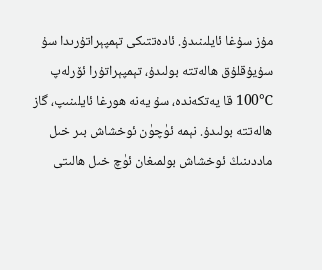مۇز سۇغا ئايلىنىدۇ. ئادەتتىكى تېمپېراتۇرىدا سۇ سۇيۇقلۇق ھالەتتە بولىدۇ، تېمپېراتۇرا ئۆرلەپ ℃100 قا يەتكەندە، سۇ يەنە ھورغا ئايلىنىپ، گاز ھالەتتە بولىدۇ. نېمە ئۈچۈن ئوخشاش بىر خىل ماددىنىڭ ئوخشاش بولمىغان ئۈچ خىل ھالىتى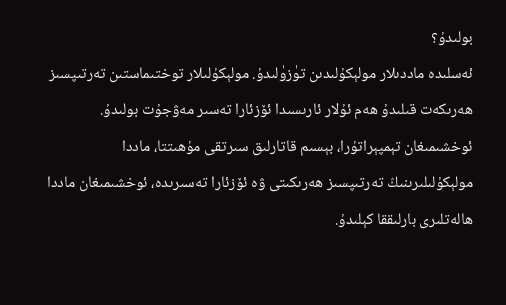بولىدۇ؟
ئەسلىدە ماددىلار مولېكۇلىدىن تۈزۈلىدۇ. مولېكۇلىلار توختىماستىن تەرتىپسىز ھەرىكەت قىلىدۇ ھەم ئۇلار ئارىسىدا ئۆزئارا تەسىر مەۋجۇت بولىدۇ. ئوخشىمىغان تېمپېراتۇرا، بېسىم قاتارلىق سىرتقى مۇھىتتا، ماددا مولېكۇلىلىرىنىڭ تەرتىپسىز ھەرىكىتى ۋە ئۆزئارا تەسىرىدە، ئوخشىمىغان ماددا ھالەتلىرى بارلىققا كېلىدۇ.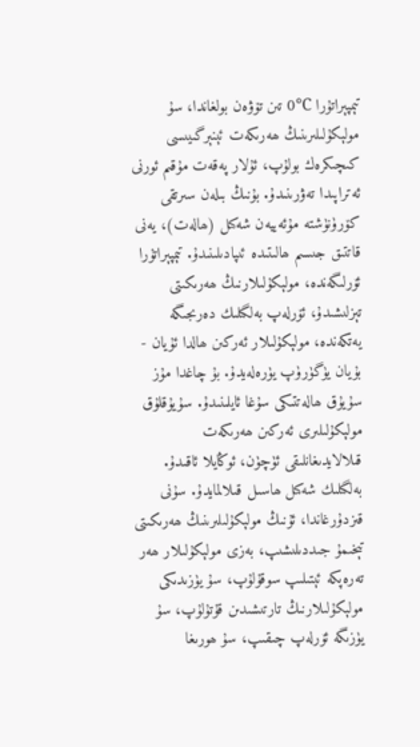تېمپېراتۇرا ℃0 تىن تۆۋەن بولغاندا، سۇ مولېكۇلىلىرىنىڭ ھەرىكەت ئېنېرگىيىسى كىچىكرەك بولۇپ، ئۇلار پەقەت مۇقىم ئورنى ئەتراپىدا تەۋرىنىدۇ. بۇنىڭ بىلەن سىرتقى كۆرۈنۈشتە مۇئەييەن شەكىل (ھالەت)، يەنى قاتتىق جىسىم ھالىتىدە ئىپادىلىنىدۇ. تېمپېراتۇرا ئۆرلىگەندە، مولېكۇلىلارنىڭ ھەرىكىتى تېزلىشىدۇ، ئۆرلەپ بەلگىلىك دەرىجىگە يەتكەندە، مولېكۇلىلار ئەركىن ھالدا ئۇيان - بۇيان يۈگۈرۈپ يۈرەلەيدۇ. بۇ چاغدا مۇز سۇيۇق ھالەتتىكى سۇغا ئايلىنىدۇ. سۇيۇقلۇق مولېكۇلىلىرى ئەركىن ھەرىكەت قىلالايدىغانلىقى ئۈچۈن، ئوڭايلا ئاقىدۇ. بەلگىلىك شەكىل ھاسىل قىلالمايدۇ. سۇنى قىزدۇرغاندا، ئۇنىڭ مولېكۇلىلىرىنىڭ ھەرىكىتى تېخىمۇ جىددىلىشىپ، بەزى مولېكۇلىلار ھەر تەرەپكە ئېتىلىپ سوقۇلۇپ، سۇ يۈزىدىكى مولېكۇلىلارنىڭ تارتىشىدىن قۇتۇلۇپ، سۇ يۈزىگە ئۆرلەپ چىقىپ، سۇ ھورىغا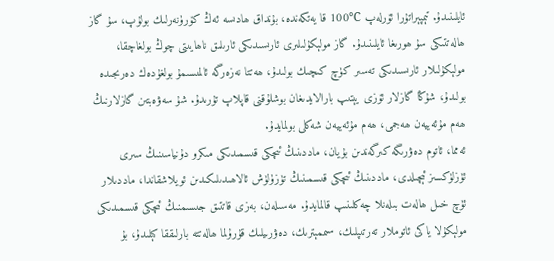ئايلىنىدۇ. تېمپېراتۇرا ئۆرلەپ ℃100 قا يەتكەندە، بۇنداق ھادىسە ئەڭ كۆرۈنەرلىك بولۇپ، سۇ گاز ھالەتتىكى سۇ ھورىغا ئايلىنىدۇ. گاز مولېكۇلىلىرى ئارىسىدىكى ئارىلىق ناھايىتى چوڭ بولغاچقا، مولېكۇلىلار ئارىسىدىكى تەسىر كۈچ كىچىك بولىدۇ، ھەتتا نەزەرگە ئالمىسىمۇ بولغۇدەك دەرىجىدە بولىدۇ، شۇڭا گازلار ئۆزى يېتىپ بارالايدىغان بوشلۇقنى قاپلاپ تۇرىدۇ. شۇ سەۋەبتىن گازلارنىڭ ھەم مۇئەييەن ھەجمى، ھەم مۇئەييەن شەكلى بولمايدۇ.
ئەمما، ئاتوم دەۋرىگە كىرگەندىن بۇيان، ماددىنىڭ ئىچكى قىسمىدىكى مىكرو دۇنياسىنىڭ سىرى ئۈزلۈكسىز ئېچىلدى، ماددىنىڭ ئىچكى قىسمىنىڭ تۈزۈلۈش ئالاھىدىلىكىدىن ئويلاشقاندا، ماددىلار ئۈچ خىل ھالەت بىلەنلا چەكلىنىپ قالمايدۇ. مەسىلەن، بەزى قاتتىق جىسىمنىڭ ئىچكى قىسمىدىكى مولېكۇلا ياكى ئاتوملار تەرتىپلىك، سىممېترىك، دەۋرىيلىك قۇرۇلما ھالەتتە بارلىققا كېلىدۇ، بۇ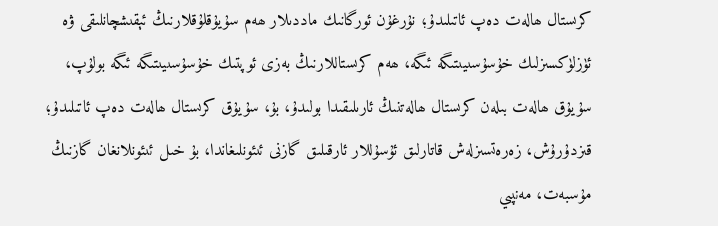كرىستال ھالەت دەپ ئاتىلىدۇ؛ نۇرغۇن ئورگانىك ماددىلار ھەم سۇيۇقلۇقلارنىڭ ئېقىشچانلىقى ۋە ئۈزلۈكسىزلىك خۇسۇسىيىتىگە ئىگە، ھەم كرىستاللارنىڭ بەزى ئوپتىك خۇسۇسىيىتىگە ئىگە بولۇپ، سۇيۇق ھالەت بىلەن كرىستال ھالەتنىڭ ئارىلىقىدا بولىدۇ، بۇ، سۇيۇق كرىستال ھالەت دەپ ئاتىلىدۇ؛ قىزدۇرۇش، زەرەتسىزلەش قاتارلىق ئۇسۇللار ئارقىلىق گازنى ئىئونلىغاندا، بۇ خىل ئىئونلانغان گازنىڭ مۇسبەت، مەنپىي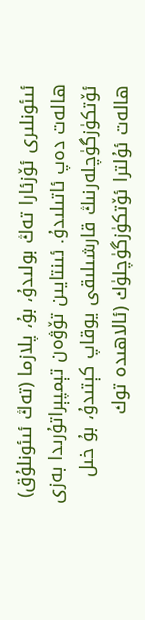ئىئونلىرى ئۆزئارا تەڭ بولىدۇ، بۇ، پلازما (تەڭ ئىئونلۇق) ھالەت دەپ ئاتىلىدۇ. ئىنتايىن تۆۋەن تېمپېراتۇرىدا بەزى ئۆتكۈزگۈچلەرنىڭ قارشىلىقى يوقاپ كېتىدۇ، بۇ خىل ھالەت ئۇلترا ئۆتكۈزگۈچلۈك (ئالاھىدە توك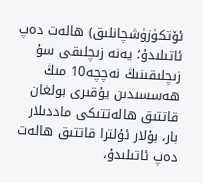ئۆتكۈزۈشچانلىق) ھالەت دەپ ئاتىلىدۇ؛ يەنە زىچلىقى سۇ زىچلىقىنىڭ نەچچە10 مىڭ ھەسسىدىن يۇقىرى بولغان قاتتىق ھالەتتىكى ماددىلار بار، بۇلار ئۇلترا قاتتىق ھالەت دەپ ئاتىلىدۇ،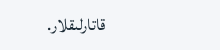قاتارلىقلار.